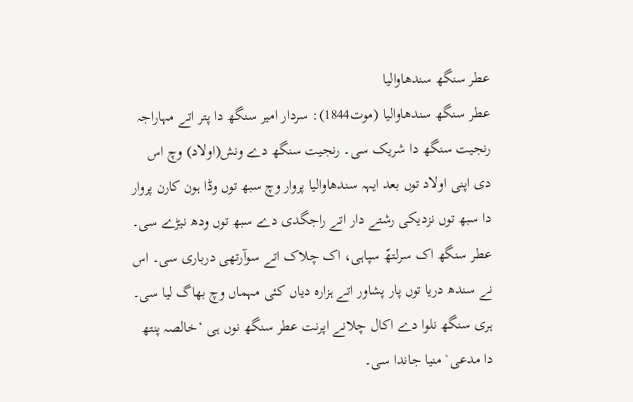عطر سنگھ سندھاوالیا
عطر سنگھ سندھاوالیا (موت1844): سردار امیر سنگھ دا پتر اتے مہاراجہ رنجیت سنگھ دا شریک سی۔ رنجیت سنگھ دے ونش(اولاد) وچ اس دی اپنی اولاد توں بعد ایہہ سندھاوالیا پروار وچ سبھ توں وڈا ہون کارن پروار دا سبھ توں نزدیکی رشتے دار اتے راجگدی دے سبھ توں ودھ نیڑے سی۔ عطر سنگھ اک سرلتھّ سپاہی، اک چلاک اتے سوآرتھی درباری سی۔ اس نے سندھ دریا توں پار پشاور اتے ہزارہ دیاں کئی مہماں وچ بھاگ لیا سی۔ ہری سنگھ نلوا دے اکال چلانے اپرنت عطر سنگھ نوں ہی ‘خالصہ پنتھ دا مدعی` منیا جاندا سی۔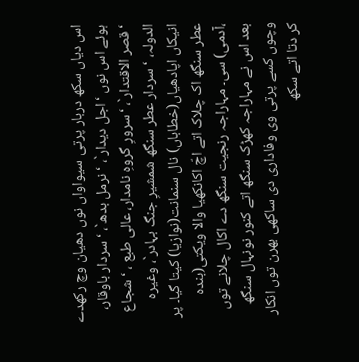اس دیاں سکھ دربار پرتی سیواواں نوں دھیان وچ رکھدے ہوئے اس نوں ‘اجل دیدار`، ‘نرمل بدھ`، ‘سردار باوقار، ‘قصر الاقتدار`، ‘سرورِ گروہِ نامدار، عالی طبع ، ‘شجاع الدولہ، ‘سردار عطر سنگھ شمشیرِ جنگ بہادر`، وغیرہ انیکاں اپادھیاں(خطاباں) نال سنمانت(نوازیا) کیتا گیا۔ پر عطر سنگھ اک چلاک اتے اچّ اکانکھیا والا ویکتی(بندہ ،آدمی) سی۔ مہاراجہ رنجیت سنگھ دے اکال چلانے توں بعد اس نے مہاراجہ کھڑک سنگھ اتے کنور نونہال سنگھ وچوں کسے پرتی وی وفاداری دی ساکھی بھرن توں انکار کر دتا اتے سکھ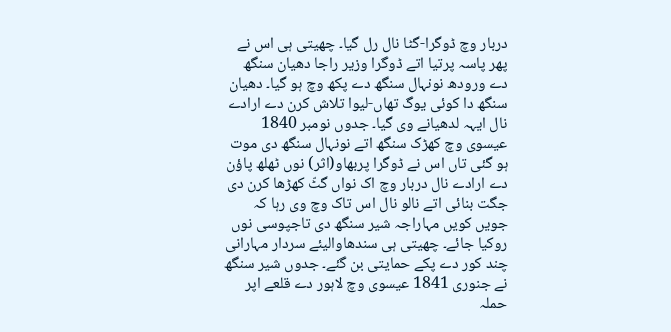دربار وچ ڈوگرا-گٹا نال رل گیا۔ چھیتی ہی اس نے پھر پاسہ پرتیا اتے ڈوگرا وزیر راجا دھیان سنگھ دے ورودھ نونہال سنگھ دے پکھ وچ ہو گیا۔ دھیان سنگھ دا کوئی یوگ تھاں-لیوا تلاش کرن دے ارادے نال ایہہ لدھیانے وی گیا۔ جدوں نومبر 1840 عیسوی وچ کھڑک سنگھ اتے نونہال سنگھ دی موت ہو گئی تاں اس نے ڈوگرا پربھاو(اثر) نوں ٹھلھ پاؤن دے ارادے نال دربار وچ اک نواں گٹّ کھڑھا کرن دی جگت بنائی اتے نالو نال اس تاک وچ وی رہا کہ جویں کویں مہاراجہ شیر سنگھ دی تاجپوسی نوں روکیا جائے۔ چھیتی ہی سندھاوالیئے سردار مہارانی چند کور دے پکے حمایتی بن گئے۔ جدوں شیر سنگھ نے جنوری 1841 عیسوی وچ لاہور دے قلعے اپر حملہ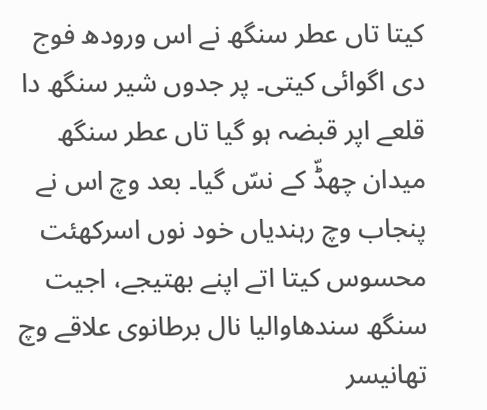کیتا تاں عطر سنگھ نے اس ورودھ فوج دی اگوائی کیتی۔ پر جدوں شیر سنگھ دا قلعے اپر قبضہ ہو گیا تاں عطر سنگھ میدان چھڈّ کے نسّ گیا۔ بعد وچ اس نے پنجاب وچ رہندیاں خود نوں اسرکھئت محسوس کیتا اتے اپنے بھتیجے، اجیت سنگھ سندھاوالیا نال برطانوی علاقے وچ تھانیسر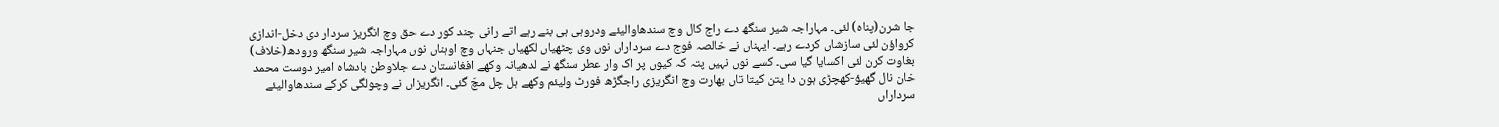جا شرن(پناہ) لئی۔ مہاراجہ شیر سنگھ دے راج کال وچ سندھاوالیئے ودروہی ہی بنے رہے اتے رانی چند کور دے حق وچ انگریز سردار دی دخل-اندازی کرواؤن لئی سازشاں کردے رہے۔ ایہناں نے خالصہ فوج دے سرداراں نوں وی چٹھیاں لکھیاں جنہاں وچ اوہناں نوں مہاراجہ شیر سنگھ ورودھ(خلاف) بغاوت کرن لئی اکسایا گیا سی۔ کسے نوں نہیں پتہ کہ کیوں پر اک وار عطر سنگھ نے لدھیانہ وکھے افغانستان دے جلاوطن بادشاہ امیر دوست محمد خان نال گھیؤ-کھچڑی ہون دا یتن کیتا تاں بھارت وچ انگریزی راجگڑھ فورٹ ولیئم وکھے ہل چل مچّ گئی۔ انگریزاں نے وچولگی کرکے سندھاوالیئے سرداراں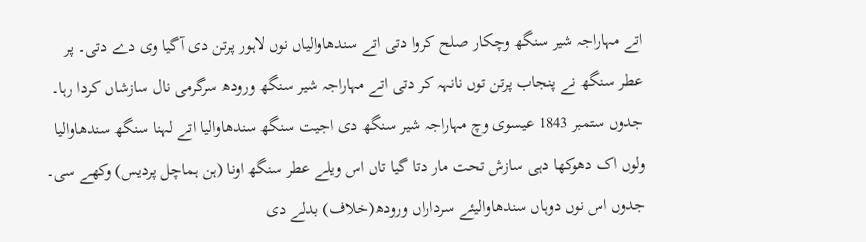اتے مہاراجہ شیر سنگھ وچکار صلح کروا دتی اتے سندھاوالیاں نوں لاہور پرتن دی آگیا وی دے دتی۔ پر عطر سنگھ نے پنجاب پرتن توں نانہہ کر دتی اتے مہاراجہ شیر سنگھ ورودھ سرگرمی نال سازشاں کردا رہا۔ جدوں ستمبر 1843 عیسوی وچ مہاراجہ شیر سنگھ دی اجیت سنگھ سندھاوالیا اتے لہنا سنگھ سندھاوالیا ولوں اک دھوکھا دہی سازش تحت مار دتا گیا تاں اس ویلے عطر سنگھ اونا (ہن ہماچل پردیس) وکھے سی۔ جدوں اس نوں دوہاں سندھاوالیئے سرداراں ورودھ(خلاف) بدلے دی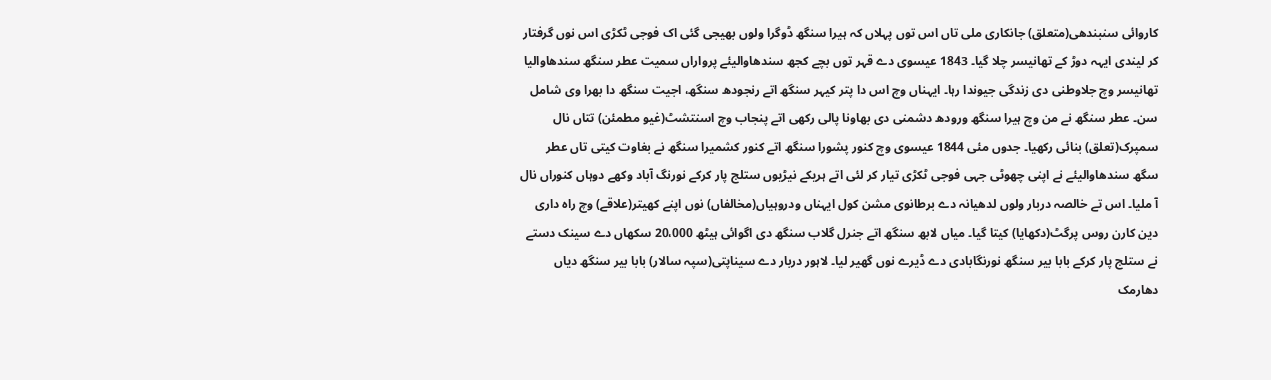کاروائی سنبندھی(متعلق) جانکاری ملی تاں اس توں پہلاں کہ ہیرا سنگھ ڈوگرا ولوں بھیجی گئی اک فوجی ٹکڑی اس نوں گرفتار کر لیندی ایہہ دوڑ کے تھانیسر چلا گیا۔ 1843 عیسوی دے قہر توں بچے کجھ سندھاوالیئے پرواراں سمیت عطر سنگھ سندھاوالیا تھانیسر وچ جلاوطنی دی زندگی جیوندا رہا۔ ایہناں وچ اس دا پتر کیہر سنگھ اتے رنجودھ سنگھ، اجیت سنگھ دا بھرا وی شامل سن۔ عطر سنگھ نے من وچ ہیرا سنگھ ورودھ دشمنی دی بھاونا پالی رکھی اتے پنجاب وچ اسنتشٹ(غیو مطمئن) تتاں نال سمپرک(تعلق) بنائی رکھیا۔ جدوں مئی 1844 عیسوی وچ کنور پشورا سنگھ اتے کنور کشمیرا سنگھ نے بغاوت کیتی تاں عطر سگھ سندھاوالیئے نے اپنی چھوٹی جہی فوجی ٹکڑی تیار کر لئی اتے ہریکے نیڑیوں ستلج پار کرکے نورنگ آباد وکھے دوہاں کنوراں نال آ ملیا۔ اس تے خالصہ دربار ولوں لدھیانہ دے برطانوی مشن کول ایہناں ودروہیاں(مخالفاں) نوں اپنے کھیتر(علاقے) وچ راہ داری دین کارن روس پرگٹ(دکھایا) کیتا گیا۔ میاں لابھ سنگھ اتے جنرل گلاب سنگھ دی اگوائی ہیٹھ 20،000 سکھاں دے سینک دستے نے ستلج پار کرکے بابا بیر سنگھ نورنگابادی دے ڈیرے نوں گھیر لیا۔ لاہور دربار دے سیناپتی(سپہ سالار) بابا بیر سنگھ دیاں دھارمک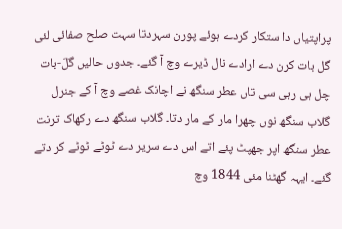پراپتیاں دا ستکار کردے ہوئے پورن سہردتا سہت صلح صفائی لئی گل بات کرن دے ارادے نال ڈیرے وچ آ گئے۔ جدوں حالیں گلّ-بات چل ہی رہی سی تاں عطر سنگھ نے اچانک غصے وچ آ کے جنرل گلاب سنگھ نوں چھرا مار کے مار دتا۔ گلاب سنگھ دے رکھاک ترنت عطر سنگھ اپر جھپٹ پئے اتے اس دے سریر دے ٹوٹے ٹوٹے کر دتے گئے۔ ایہہ گھٹنا مئی 1844 وچ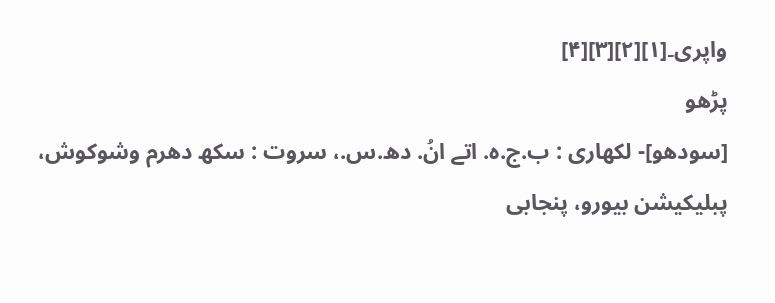واپری۔[۱][۲][۳][۴]
پڑھو
[سودھو]- لکھاری : ب.ج.ہ. اتے انُ. دھ.س.، سروت : سکھ دھرم وشوکوش، پبلیکیشن بیورو، پنجابی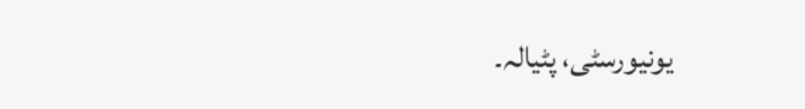یونیورسٹی، پٹیالہ۔